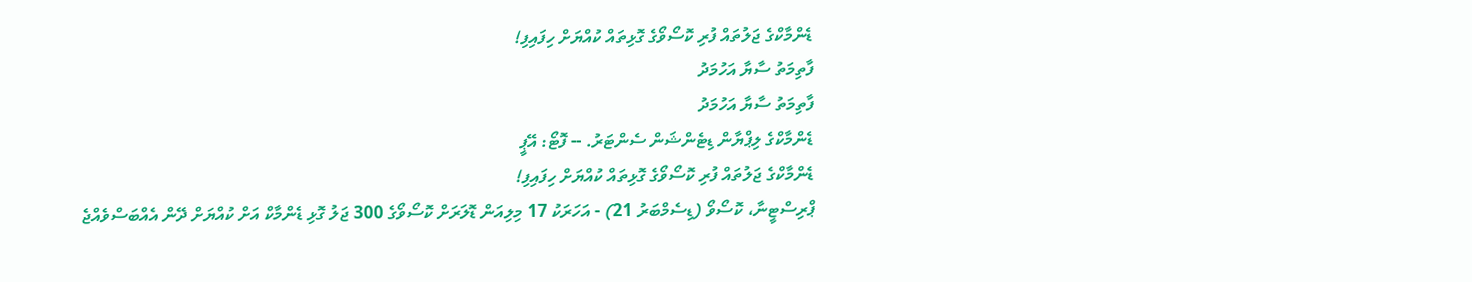ޑެންމާކްގެ ޖަލުތައް ފުރި ކޮސޯވޯގެ ގޮޅިތައް ކުއްޔަށް ހިފައިފި!
ފާތިމަތު ސާޔާ އަހުމަދު
ފާތިމަތު ސާޔާ އަހުމަދު
ޑެންމާކްގެ ލިޕްޔާން ޑިޓެންޝަން ސެންޓަރު. -- ފޮޓޯ: އޭޕީ
ޑެންމާކްގެ ޖަލުތައް ފުރި ކޮސޯވޯގެ ގޮޅިތައް ކުއްޔަށް ހިފައިފި!
ޕްރިސްޓީނާ، ކޮސޯވޯ (ޑިސެމްބަރު 21) - އަހަރަކު 17 މިލިއަން ޑޮލަރަށް ކޮސޯވޯގެ 300 ޖަލު ގޮޅި ޑެންމާކް އަށް ކުއްޔަށް ދޭން އެއްބަސްވެއްޖެ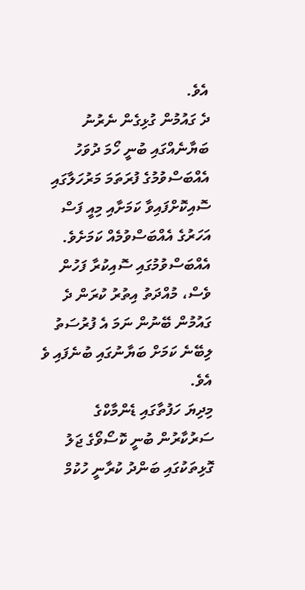އެވެ.
ދެ ގައުމުން ގުޅިގެން ނެރުނު ބަޔާނެއްގައި ބުނީ ހޯމަ ދުވަހު އެއްބަސްވުމުގެ ފުރަތަމަ މަރުހަލާގައި ސޮއިކޮށްފައިވާ ކަމަށާއި މިއީ ފަސް އަހަރުގެ އެއްބަސްވުމެއް ކަމަށެވެ.
އެއްބަސްވުމުގައި ސޮއިކުރާ ފަހުން ވެސް، މުއްދަތު އިތުރު ކުރަން ދެ ގައުމުން ބޭނުން ނަމަ އެ ފުރުސަތު ލިބޭނެ ކަމަށް ބަޔާނުގައި ބުނެފައި ވެ އެވެ.
މިދިޔަ ހަފުތާގައި ޑެންމާކްގެ ސަރުކާރުން ބުނީ ކޮސޯވޯގެ ޖަލު ގޮޅިތަކުގައި ބަންދު ކުރާނީ ހުކުމް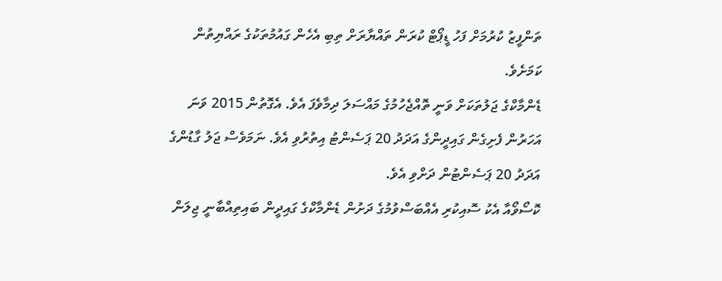ތަންފީޒު ކުރުމަށް ފަހު ޑީޕޯޓް ކުރަން ތައްޔާރަށް ތިބި އެހެން ގައުމުތަކުގެ ރައްޔިތުން ކަމަށެވެ.
ޑެންމާކްގެ ޖަލުތަކަށް ވަނީ ތޮއްޖެހުމުގެ މައްސަލަ ދިމާވެފަ އެވެ. އެގޮތުން 2015 ވަނަ އަހަރުން ފެށިގެން ގައިދީންގެ އަދަދު 20 ޕަސެންޓު އިތުރުވި އެވެ. ނަމަވެސް ޖަލު ގާޑުންގެ އަދަދު 20 ޕަސެންޓުން ދަށްވި އެވެ.
ކޮސޯވޯއާ އެކު ސޮއިކުރި އެއްބަސްވުމުގެ ދަށުން ޑެންމާކްގެ ގައިދީން ބައިތިއްބާނީ ޖިލަން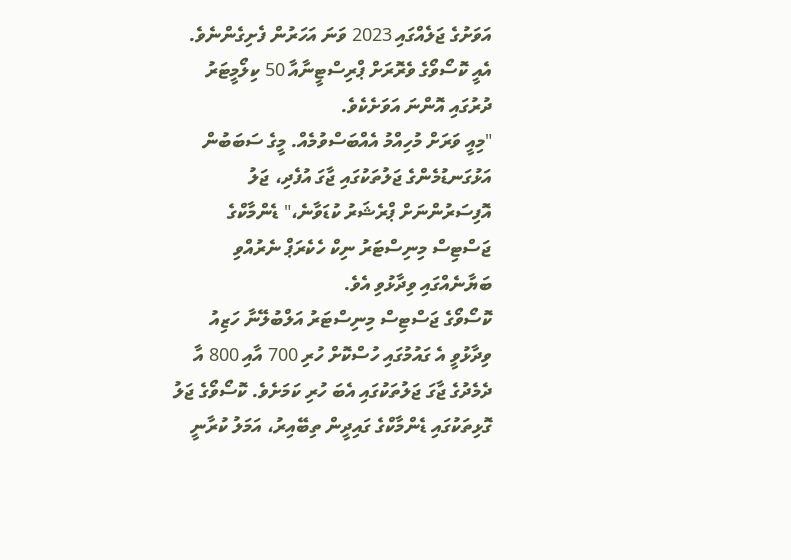އަވަށުގެ ޖަލެއްގައި 2023 ވަނަ އަހަރުން ފެށިގެންނެވެ. އެއީ ކޮސޯވޯގެ ވެރޮރަށް ޕްރިސްޓީނާއާ 50 ކިލޯމީޓަރު ދުރުގައި އޮންނަ އަވަށެކެވެ.
"މިއީ ވަރަށް މުހިއްމު އެއްބަސްވުމެއް. މީގެ ސަބަބުން އަޅުގަނޑުމެންގެ ޖަލުތަކުގައި ޖާގަ އުފެދި، ޖަލު އޮފިސަރުންނަށް ޕްރެޝަރު ކުޑަވާނެ،" ޑެންމާކްގެ ޖަސްޓިސް މިނިސްޓަރު ނިކް ހެކެރަޕް ނެރުއްވި ބަޔާނެއްގައި ވިދާޅުވި އެވެ.
ކޮސޯވޯގެ ޖަސްޓިސް މިނިސްޓަރު އަލްބުލޭނާ ހަޒިއު ވިދާޅުވީ އެ ގައުމުގައި ހުސްކޮށް ހުރި 700 އާއި 800 އާ ދެމެދުގެ ޖާގަ ޖަލުތަކުގައި އެބަ ހުރި ކަމަށެވެ. ކޮސޯވޯގެ ޖަލު ގޮޅިތަކުގައި ޑެންމާކްގެ ގައިދީން ތިބޭއިރު، އަމަލު ކުރާނީ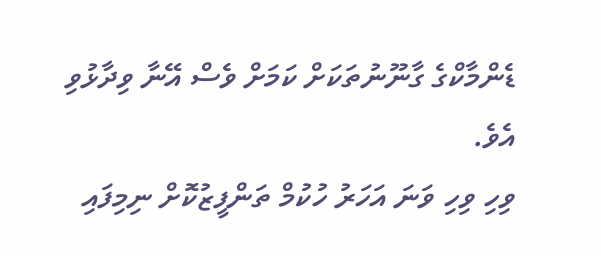ޑެންމާކްގެ ގާނޫނުތަކަށް ކަމަށް ވެސް އޭނާ ވިދާޅުވި އެވެ.
ވިހި ވިހި ވަނަ އަހަރު ހުކުމް ތަންފީޒުކޮށް ނިމިފައި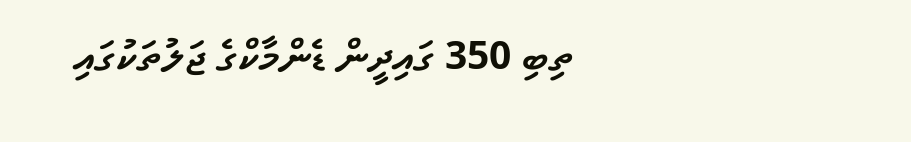ތިބި 350 ގައިދީން ޑެންމާކްގެ ޖަލުތަކުގައި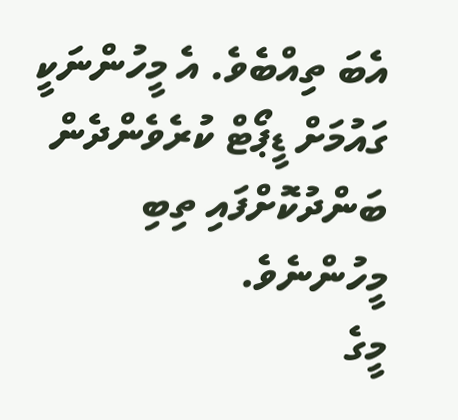އެބަ ތިއްބެވެ. އެ މީހުންނަކީ ގައުމަށް ޑީޕޯޓް ކުރެވެންދެން ބަންދުކޮށްފައި ތިބި މީހުންނެވެ.
މީގެ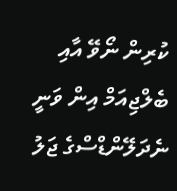ކުރިން ނޯވޭ އާއި ބެލްޖިއަމް އިން ވަނީ ނެދަލޭންޑްސްގެ ޖަލު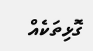ގޮޅިތަކެއް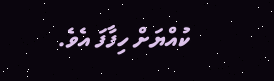ކުއްޔަށް ހިފާފަ އެވެ.